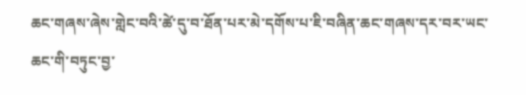ཆང་གཞས་ཞེས་གླེང་བའི་ཚེ་དུ་བ་ཐོན་པར་མེ་དགོས་པ་ཇི་བཞིན་ཆང་གཞས་དར་བར་ཡང་ཆང་གི་བཏུང་བྱ་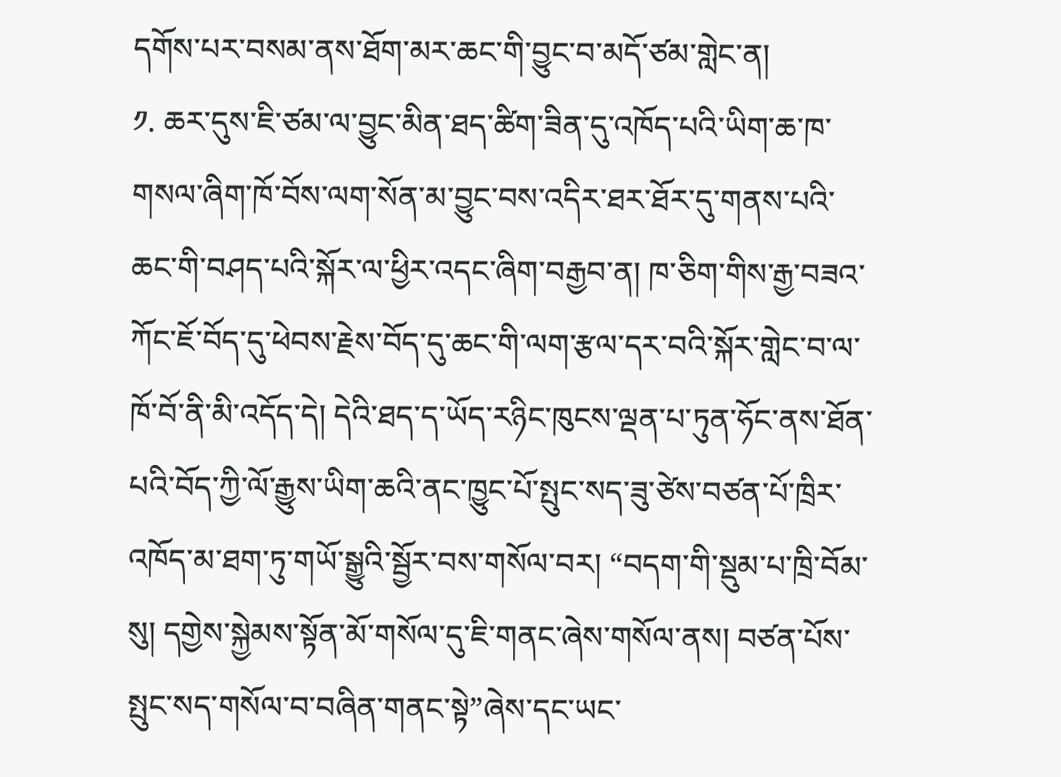དགོས་པར་བསམ་ནས་ཐོག་མར་ཆང་གི་བྱུང་བ་མདོ་ཙམ་གླེང་ན།
༡. ཆར་དུས་ཇི་ཙམ་ལ་བྱུང་མིན་ཐད་ཚིག་ཟིན་དུ་འཁོད་པའི་ཡིག་ཆ་ཁ་གསལ་ཞིག་ཁོ་བོས་ལག་སོན་མ་བྱུང་བས་འདིར་ཐར་ཐོར་དུ་གནས་པའི་ཆང་གི་བཤད་པའི་སྐོར་ལ་ཕྱིར་འདང་ཞིག་བརྒྱབ་ན། ཁ་ཅིག་གིས་རྒྱ་བཟའ་ཀོང་ཇོ་བོད་དུ་ཕེབས་རྗེས་བོད་དུ་ཆང་གི་ལག་རྩལ་དར་བའི་སྐོར་གླེང་བ་ལ་ཁོ་བོ་ནི་མི་འདོད་དེ། དེའི་ཐད་ད་ཡོད་རཉིང་ཁུངས་ལྡན་པ་ཏུན་ཧོང་ནས་ཐོན་པའི་བོད་ཀྱི་ལོ་རྒྱུས་ཡིག་ཆའི་ནང་ཁྱུང་པོ་སྤུང་སད་ཟུ་ཙེས་བཙན་པོ་ཁྲིར་འཁོད་མ་ཐག་ཏུ་གཡོ་སྒྱུའི་སྦྱོར་བས་གསོལ་བར། “བདག་གི་སྡུམ་པ་ཁྲི་བོམ་སུ། དགྱེས་སྐྱེམས་སྟོན་མོ་གསོལ་དུ་ཇི་གནང་ཞེས་གསོལ་ནས། བཙན་པོས་སྤུང་སད་གསོལ་བ་བཞིན་གནང་སྟེ”ཞེས་དང་ཡང་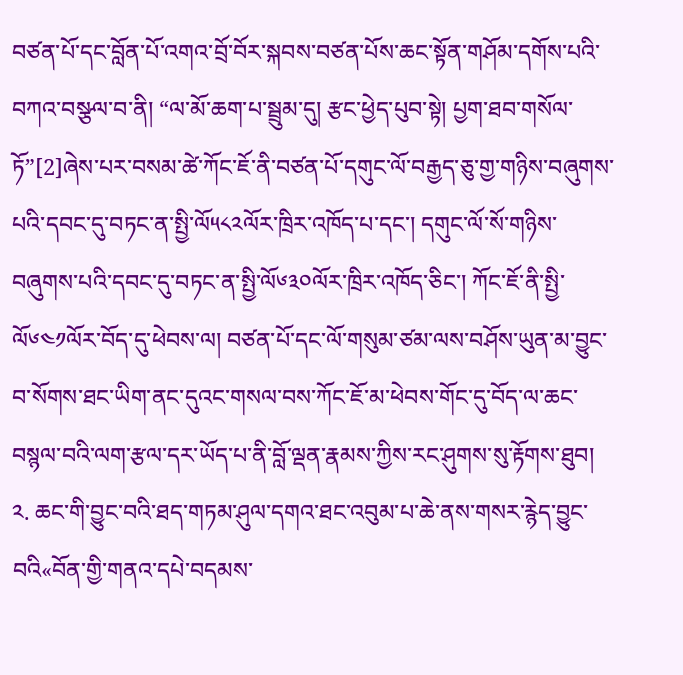བཙན་པོ་དང་བློན་པོ་འགའ་བྲོ་བོར་སྐབས་བཙན་པོས་ཆང་སྟོན་གཤོམ་དགོས་པའི་བཀའ་བསྩལ་བ་ནི། “ལ་མོ་ཆག་པ་སྦྲུམ་དུ། རྩང་ཕྱེད་པུབ་སྟེ། པྱག་ཐབ་གསོལ་ཏོ”[2]ཞེས་པར་བསམ་ཚེ་ཀོང་ཇོ་ནི་བཙན་པོ་དགུང་ལོ་བརྒྱད་ཅུ་གྱ་གཉིས་བཞུགས་པའི་དབང་དུ་བཏང་ན་སྤྱི་ལོ༥༨༢ལོར་ཁྲིར་འཁོད་པ་དང་། དགུང་ལོ་སོ་གཉིས་བཞུགས་པའི་དབང་དུ་བཏང་ན་སྤྱི་ལོ༦༣༠ལོར་ཁྲིར་འཁོད་ཅིང་། ཀོང་ཇོ་ནི་སྤྱི་ལོ༦༤༡ལོར་བོད་དུ་ཕེབས་ལ། བཙན་པོ་དང་ལོ་གསུམ་ཙམ་ལས་བཤོས་ཡུན་མ་བྱུང་བ་སོགས་ཐང་ཡིག་ནང་དུའང་གསལ་བས་ཀོང་ཇོ་མ་ཕེབས་གོང་དུ་བོད་ལ་ཆང་བསྙལ་བའི་ལག་རྩལ་དར་ཡོད་པ་ནི་བློ་ལྡན་རྣམས་ཀྱིས་རང་ཤུགས་སུ་རྟོགས་ཐུབ།
༢. ཆང་གི་བྱུང་བའི་ཐད་གཏམ་ཤུལ་དགའ་ཐང་འབུམ་པ་ཆེ་ནས་གསར་རྙེད་བྱུང་བའི«བོན་གྱི་གནའ་དཔེ་བདམས་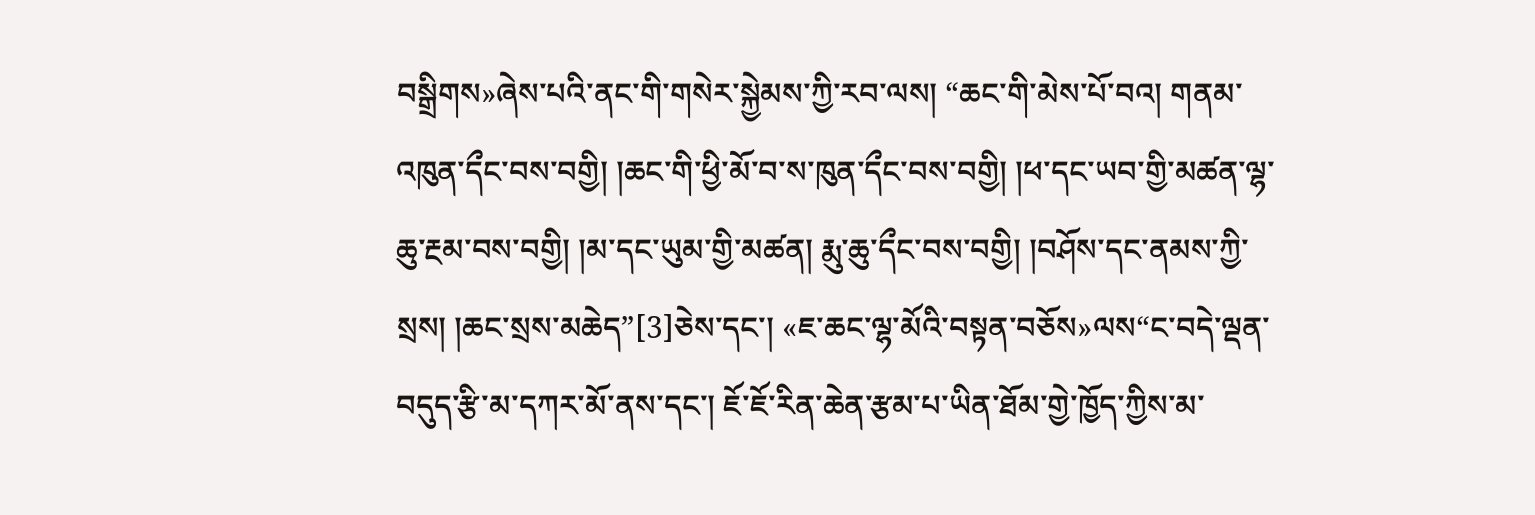བསྒྲིགས»ཞེས་པའི་ནང་གི་གསེར་སྐྱེམས་ཀྱི་རབ་ལས། “ཆང་གི་མེས་པོ་བའ། གནམ་འཁུན་དྀང་བས་བགྱི། །ཆང་གི་ཕྱི་མོ་བ་ས་ཁུན་དྀང་བས་བགྱི། །ཕ་དང་ཡབ་གྱི་མཚན་ལྷ་ཆུ་རྔམ་བས་བགྱི། །མ་དང་ཡུམ་གྱི་མཚན། རྨུ་ཆུ་དྀང་བས་བགྱི། །བཤོས་དང་ནམས་ཀྱི་སྲས། །ཆང་སྲས་མཆེད”[3]ཅེས་དང་། «ཇ་ཆང་ལྷ་མོའི་བསྟན་བཅོས»ལས“ང་བདེ་ལྡན་བདུད་རྩི་མ་དཀར་མོ་ནས་དང་། ཇོ་ཇོ་རིན་ཆེན་རྩམ་པ་ཡིན་ཐོམ་གྱེ་ཁྱོད་ཀྱིས་མ་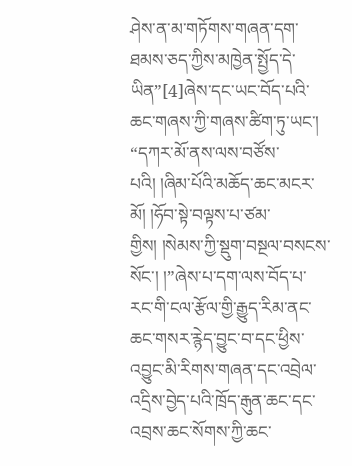ཤེས་ན་མ་གཏོགས་གཞན་དག་ཐམས་ཅད་ཀྱིས་མཁྱེན་སྤྱོད་དེ་ཡིན”[4]ཞེས་དང་ཡང་བོད་པའི་ཆང་གཞས་ཀྱི་གཞས་ཚིག་ཏུ་ཡང་། “དཀར་མོ་ནས་ལས་བཙོས་པའི། །ཞིམ་པོའི་མཆོད་ཆང་མངར་མོ། །ཧོབ་སྟེ་བལྟས་པ་ཙམ་གྱིས། །སེམས་ཀྱི་སྡུག་བསྔལ་བསངས་སོང་། །”ཞེས་པ་དག་ལས་བོད་པ་རང་གི་ངལ་རྩོལ་གྱི་རྒྱུད་རིམ་ནང་ཆང་གསར་རྙེད་བྱུང་བ་དང་ཕྱིས་འབྱུང་མི་རིགས་གཞན་དང་འབྲེལ་འདྲིས་བྱེད་པའི་ཁྲོད་རྒུན་ཆང་དང་འབྲས་ཆང་སོགས་ཀྱི་ཆང་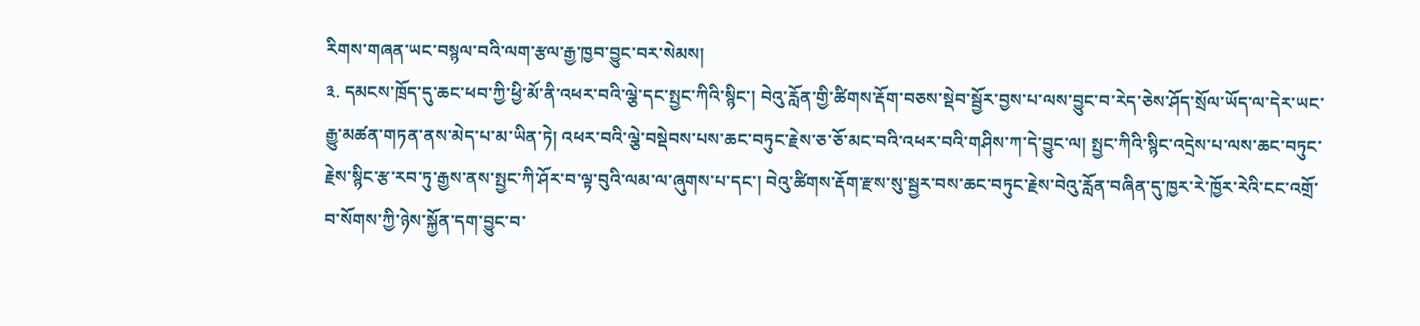རིགས་གཞན་ཡང་བསྙལ་བའི་ལག་རྩལ་རྒྱ་ཁྱབ་བྱུང་བར་སེམས།
༣. དམངས་ཁྲོད་དུ་ཆང་ཕབ་ཀྱི་ཕྱི་མོ་ནི་འཕར་བའི་ལྕེ་དང་སྤྱང་ཀིའི་སྙིང་། བེའུ་རློན་གྱི་ཚིགས་རྡོག་བཅས་སྡེབ་སྦྱོར་བྱས་པ་ལས་བྱུང་བ་རེད་ཅེས་ཤོད་སྲོལ་ཡོད་ལ་དེར་ཡང་རྒྱུ་མཚན་གཏན་ནས་མེད་པ་མ་ཡིན་ཏེ། འཕར་བའི་ལྕེ་བསྡེབས་པས་ཆང་བཏུང་རྗེས་ཅ་ཅོ་མང་བའི་འཕར་བའི་གཤིས་ཀ་དེ་བྱུང་ལ། སྤྱང་ཀིའི་སྙིང་འདྲེས་པ་ལས་ཆང་བཏུང་རྗེས་སྙིང་རྩ་རབ་ཏུ་རྒྱས་ནས་སྤྱང་ཀི་ཤོར་བ་ལྟ་བུའི་ལམ་ལ་ཞུགས་པ་དང་། བེའུ་ཚིགས་རྡོག་རྫས་སུ་སྦྱར་བས་ཆང་བཏུང་རྗེས་བེའུ་རློན་བཞིན་དུ་ཁྱར་རེ་ཁྱོར་རེའི་ངང་འགྲོ་བ་སོགས་ཀྱི་ཉེས་སྐྱོན་དག་བྱུང་བ་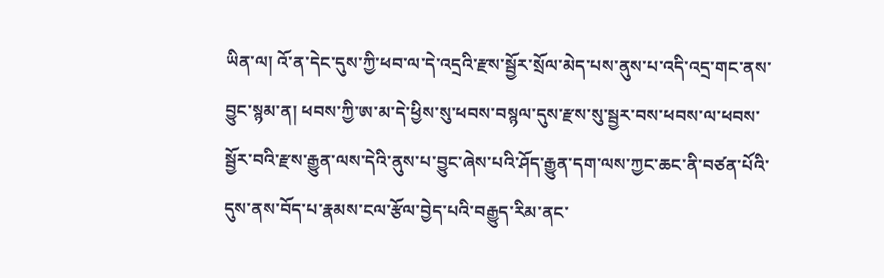ཡིན་ལ། འོ་ན་དེང་དུས་ཀྱི་ཕབ་ལ་དེ་འདྲའི་རྫས་སྦྱོར་སྲོལ་མེད་པས་ནུས་པ་འདི་འདྲ་གང་ནས་བྱུང་སྙམ་ན། ཕབས་ཀྱི་ཨ་མ་དེ་ཕྱིས་སུ་ཕབས་བསྙལ་དུས་རྫས་སུ་སྦྱར་བས་ཕབས་ལ་ཕབས་སྦྱོར་བའི་རྫས་རྒྱུན་ལས་དེའི་ནུས་པ་བྱུང་ཞེས་པའི་ཤོད་རྒྱུན་དག་ལས་ཀྱང་ཆང་ནི་བཙན་པོའི་དུས་ནས་བོད་པ་རྣམས་ངལ་རྩོལ་བྱེད་པའི་བརྒྱུད་རིམ་ནང་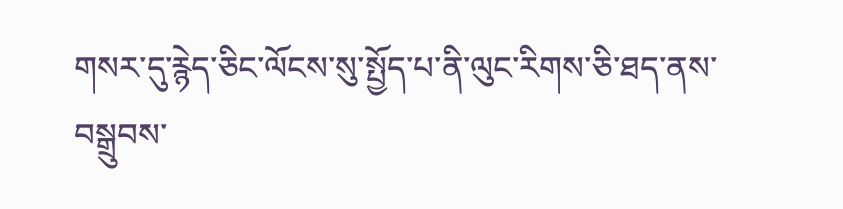གསར་དུ་རྙེད་ཅིང་ལོངས་སུ་སྤྱོད་པ་ནི་ལུང་རིགས་ཅི་ཐད་ནས་བསྒྲུབས་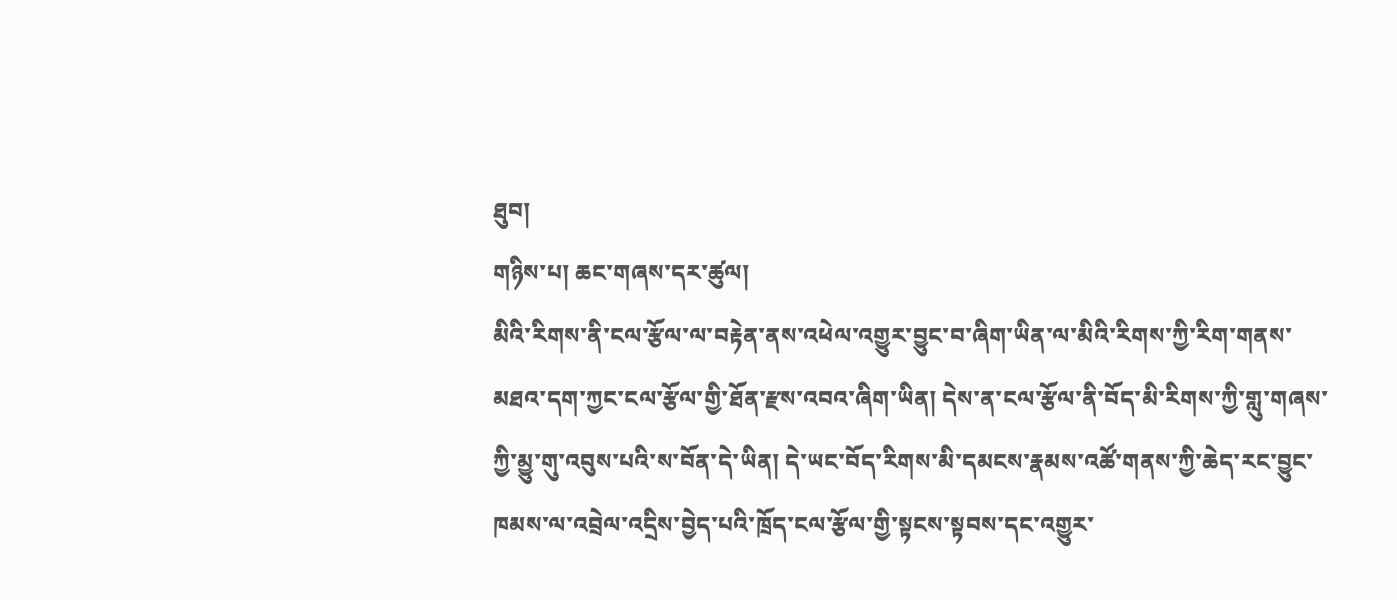ཐུབ།
གཉིས་པ། ཆང་གཞས་དར་ཚུལ།
མིའི་རིགས་ནི་ངལ་རྩོལ་ལ་བརྟེན་ནས་འཕེལ་འགྱུར་བྱུང་བ་ཞིག་ཡིན་ལ་མིའི་རིགས་ཀྱི་རིག་གནས་མཐའ་དག་ཀྱང་ངལ་རྩོལ་གྱི་ཐོན་རྫས་འབའ་ཞིག་ཡིན། དེས་ན་ངལ་རྩོལ་ནི་བོད་མི་རིགས་ཀྱི་གླུ་གཞས་ཀྱི་མྱུ་གུ་འབུས་པའི་ས་བོན་དེ་ཡིན། དེ་ཡང་བོད་རིགས་མི་དམངས་རྣམས་འཚོ་གནས་ཀྱི་ཆེད་རང་བྱུང་ཁམས་ལ་འབྲེལ་འདྲིས་བྱེད་པའི་ཁྲོད་ངལ་རྩོལ་གྱི་སྟངས་སྟབས་དང་འགྱུར་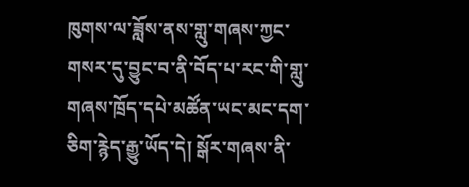ཁུགས་ལ་ཟློས་ནས་གླུ་གཞས་ཀྱང་གསར་དུ་བྱུང་བ་ནི་བོད་པ་རང་གི་གླུ་གཞས་ཁྲོད་དཔེ་མཚོན་ཡང་མང་དག་ཅིག་རྙེད་རྒྱུ་ཡོད་དེ། སྒོར་གཞས་ནི་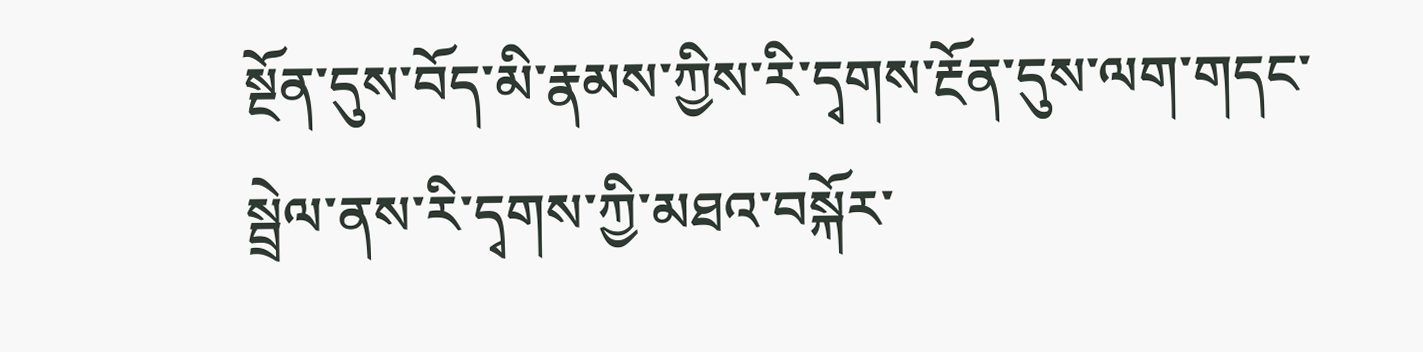སྔོན་དུས་བོད་མི་རྣམས་ཀྱིས་རི་དྭགས་རྔོན་དུས་ལག་གདང་སྦྲེལ་ནས་རི་དྭགས་ཀྱི་མཐའ་བསྐོར་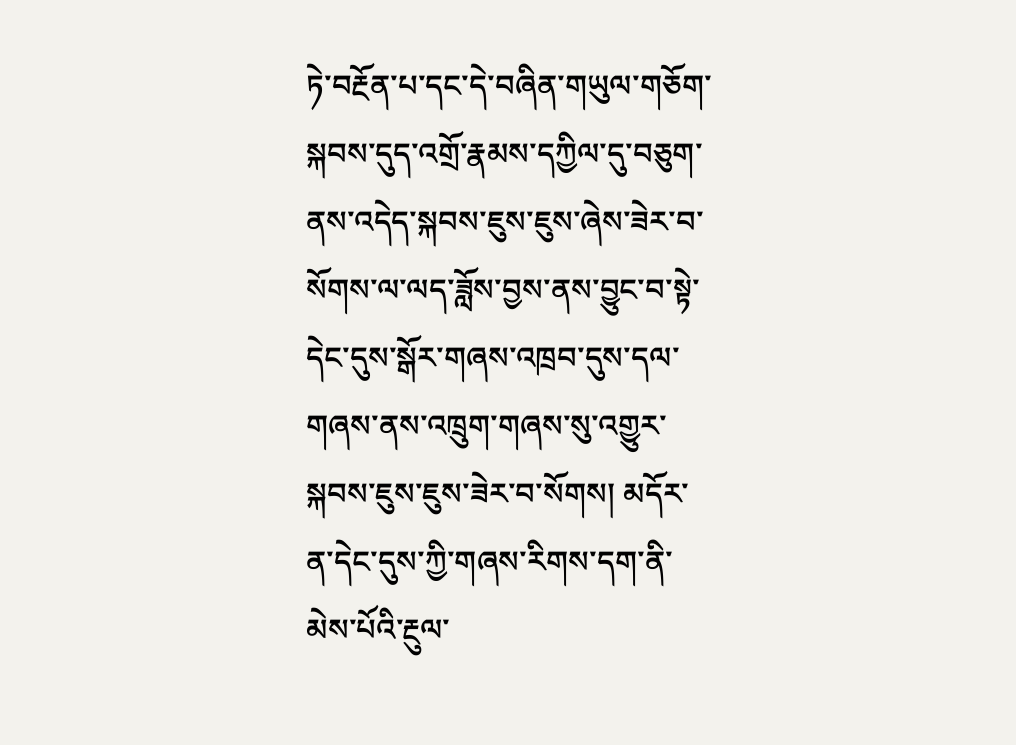ཏེ་བརྔོན་པ་དང་དེ་བཞིན་གཡུལ་གཅོག་སྐབས་དུད་འགྲོ་རྣམས་དཀྱིལ་དུ་བཅུག་ནས་འདེད་སྐབས་ཇུས་ཇུས་ཞེས་ཟེར་བ་སོགས་ལ་ལད་ཟློས་བྱས་ནས་བྱུང་བ་སྟེ་དེང་དུས་སྒོར་གཞས་འཁྲབ་དུས་དལ་གཞས་ནས་འཁྲུག་གཞས་སུ་འགྱུར་སྐབས་ཇུས་ཇུས་ཟེར་བ་སོགས། མདོར་ན་དེང་དུས་ཀྱི་གཞས་རིགས་དག་ནི་མེས་པོའི་རྔུལ་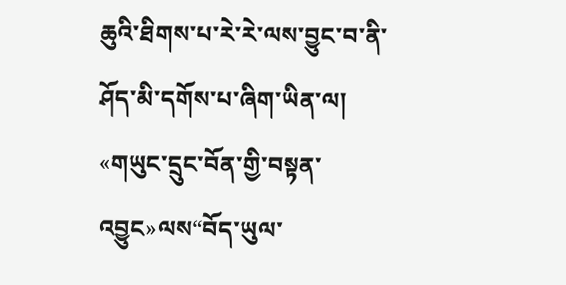ཆུའི་ཐིགས་པ་རེ་རེ་ལས་བྱུང་བ་ནི་ཤོད་མི་དགོས་པ་ཞིག་ཡིན་ལ། «གཡུང་དྲུང་བོན་གྱི་བསྟན་འབྱུང»ལས“བོད་ཡུལ་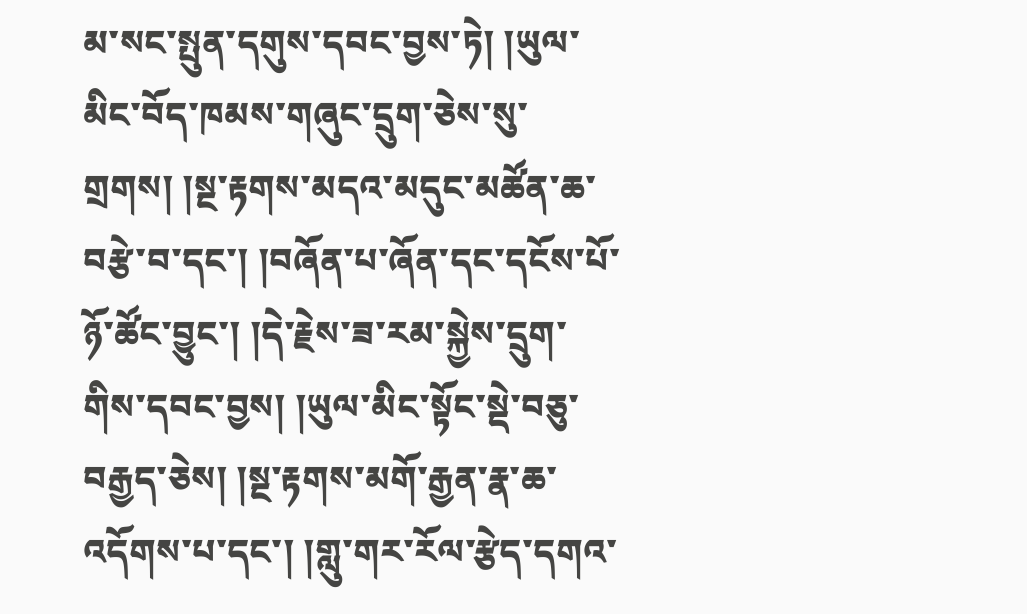མ་སང་སྤུན་དགུས་དབང་བྱས་ཏེ། །ཡུལ་མིང་བོད་ཁམས་གཞུང་དྲུག་ཅེས་སུ་གྲགས། །སྔ་རྟགས་མདའ་མདུང་མཚོན་ཆ་བརྩེ་བ་དང་། །བཞོན་པ་ཞོན་དང་དངོས་པོ་ཉོ་ཚོང་བྱུང་། །དེ་རྗེས་ཟ་རམ་སྐྱེས་དྲུག་གིས་དབང་བྱས། །ཡུལ་མིང་སྟོང་སྡེ་བཅུ་བརྒྱད་ཅེས། །སྔ་རྟགས་མགོ་རྒྱན་རྣ་ཆ་འདོགས་པ་དང་། །གླུ་གར་རོལ་རྩེད་དགའ་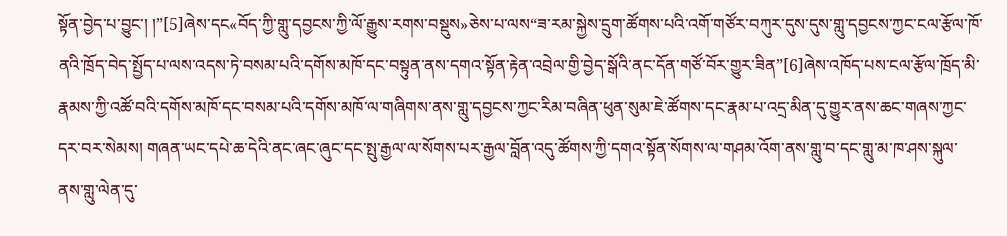སྟོན་བྱེད་པ་བྱུང་། །”[5]ཞེས་དང«བོད་ཀྱི་གླུ་དབྱངས་ཀྱི་ལོ་རྒྱུས་རགས་བསྡུས»ཅེས་པ་ལས“ཟ་རམ་སྐྱེས་དྲུག་ཚོགས་པའི་འགོ་གཙོར་བཀུར་དུས་དུས་གླུ་དབྱངས་ཀྱང་ངལ་རྩོལ་ཁོ་ནའི་ཁྲོད་བེད་སྤྱོད་པ་ལས་འདས་ཏེ་བསམ་པའི་དགོས་མཁོ་དང་བསྟུན་ནས་དགའ་སྟོན་རྟེན་འབྲེལ་གྱི་བྱེད་སྒོའི་ནང་དོན་གཙོ་བོར་གྱུར་ཟིན”[6]ཞེས་འཁོད་པས་ངལ་རྩོལ་ཁྲོད་མི་རྣམས་ཀྱི་འཚོ་བའི་དགོས་མཁོ་དང་བསམ་པའི་དགོས་མཁོ་ལ་གཞིགས་ནས་གླུ་དབྱངས་ཀྱང་རིམ་བཞིན་ཕུན་སུམ་ཇེ་ཚོགས་དང་རྣམ་པ་འདྲ་མིན་དུ་གྱུར་ནས་ཆང་གཞས་ཀྱང་དར་བར་སེམས། གཞན་ཡང་དཔེ་ཆ་དེའི་ནང་ཞང་ཞུང་དང་སྤུ་རྒྱལ་ལ་སོགས་པར་རྒྱལ་བློན་འདུ་ཚོགས་ཀྱི་དགའ་སྟོན་སོགས་ལ་གཤམ་འོག་ནས་གླུ་བ་དང་གླུ་མ་ཁ་ཤས་སྐུལ་ནས་གླུ་ལེན་དུ་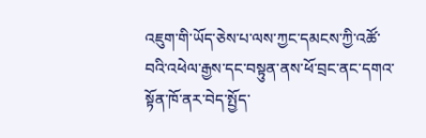འཇུག་གི་ཡོད་ཅེས་པ་ལས་ཀྱང་དམངས་ཀྱི་འཚོ་བའི་འཕེལ་རྒྱས་དང་བསྟུན་ནས་ཕོ་བྲང་ནང་དགའ་སྟོན་ཁོ་ནར་བེད་སྤྱོད་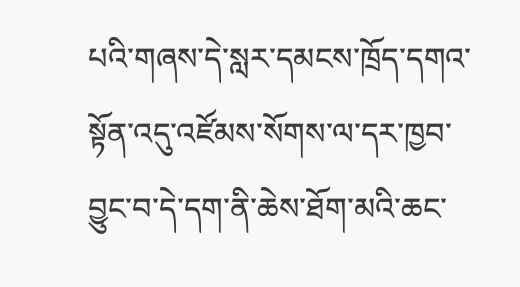པའི་གཞས་དེ་སླར་དམངས་ཁྲོད་དགའ་སྟོན་འདུ་འཛོམས་སོགས་ལ་དར་ཁྱབ་བྱུང་བ་དེ་དག་ནི་ཆེས་ཐོག་མའི་ཆང་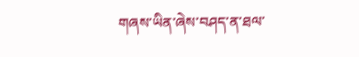གཞས་ཡིན་ཞེས་བཤད་ན་ཐལ་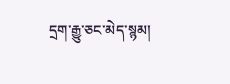དྲག་རྒྱུ་ཅང་མེད་སྙམ།